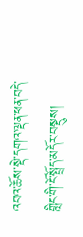འབའ་ཆོས་སྡེ་དགའ་ལྡན་ཕན་བདེ་གླིང་གི་ངོ་སྤྲོད་མདོར་བསྡུས།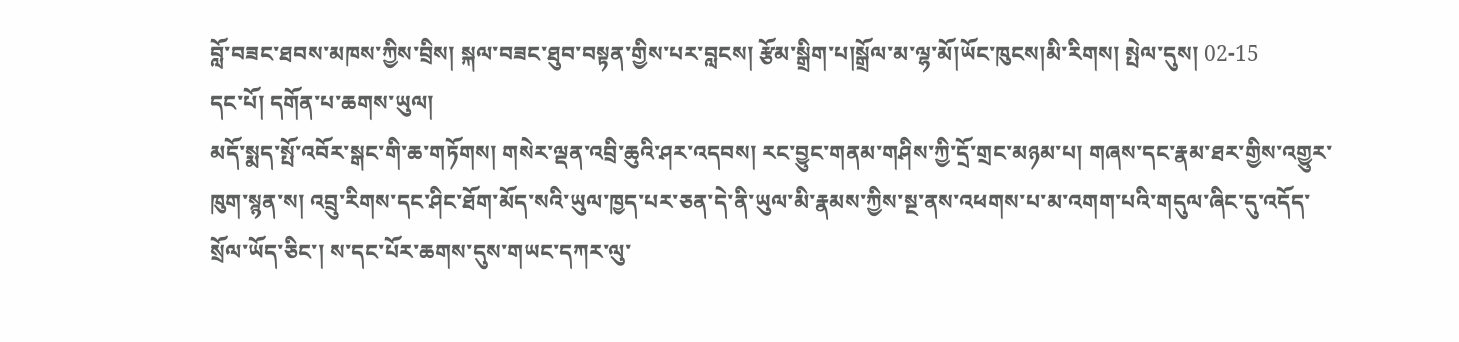བློ་བཟང་ཐབས་མཁས་ཀྱིས་བྲིས། སྐལ་བཟང་ཐུབ་བསྟན་གྱིས་པར་བླངས། རྩོམ་སྒྲིག་པ།སྒྲོལ་མ་ལྷ་མོ།ཡོང་ཁུངས།མི་རིགས། སྤེལ་དུས། 02-15
དང་པོ། དགོན་པ་ཆགས་ཡུལ།
མདོ་སྨད་སྤོ་འབོར་སྒང་གི་ཆ་གཏོགས། གསེར་ལྡན་འབྲི་ཆུའི་ཤར་འདབས། རང་བྱུང་གནམ་གཤིས་ཀྱི་དྲོ་གྲང་མཉམ་པ། གཞས་དང་རྣམ་ཐར་གྱིས་འགྱུར་ཁུག་སྙན་ས། འབྲུ་རིགས་དང་ཤིང་ཐོག་མོད་སའི་ཡུལ་ཁྱད་པར་ཅན་དེ་ནི་ཡུལ་མི་རྣམས་ཀྱིས་སྔ་ནས་འཕགས་པ་མ་འགག་པའི་གདུལ་ཞིང་དུ་འདོད་སྲོལ་ཡོད་ཅིང་། ས་དང་པོར་ཆགས་དུས་གཡང་དཀར་ལུ་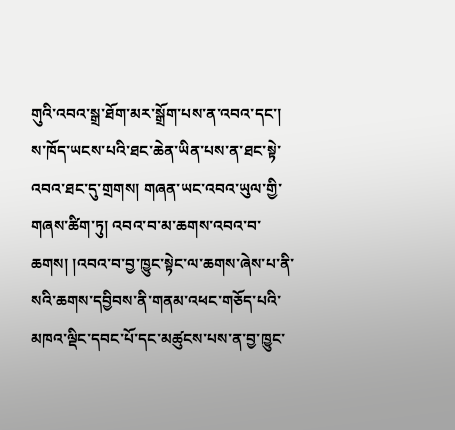གུའི་འབའ་སྒྲ་ཐོག་མར་སྒྲོག་པས་ན་འབའ་དང་། ས་ཁོད་ཡངས་པའི་ཐང་ཆེན་ཡིན་པས་ན་ཐང་སྟེ་འབའ་ཐང་དུ་གྲགས། གཞན་ཡང་འབའ་ཡུལ་གྱི་གཞས་ཚིག་ཏུ། འབའ་བ་མ་ཆགས་འབའ་བ་ཆགས། །འབའ་བ་བྱ་ཁྱུང་སྟེང་ལ་ཆགས་ཞེས་པ་ནི་སའི་ཆགས་དབྱིབས་ནི་གནམ་འཕང་གཅོད་པའི་མཁའ་ལྡིང་དབང་པོ་དང་མཚུངས་པས་ན་བྱ་ཁྱུང་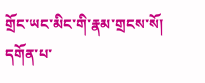གྲོང་ཡང་མིང་གི་རྣམ་གྲངས་སོ།
དགོན་པ་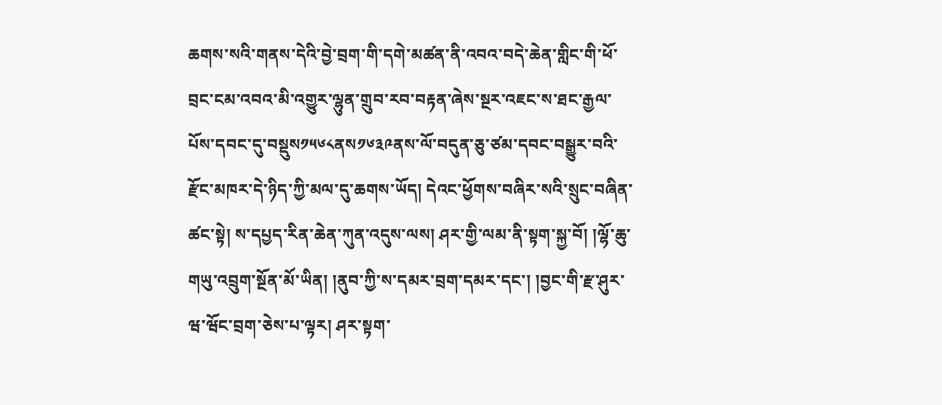ཆགས་སའི་གནས་དེའི་བྱེ་བྲག་གི་དགེ་མཚན་ནི་འབའ་བདེ་ཆེན་གླིང་གི་ཕོ་བྲང་ངམ་འབའ་མི་འགྱུར་ལྷུན་གྲུབ་རབ་བརྟན་ཞེས་སྔར་འཇང་ས་ཐང་རྒྱལ་པོས་དབང་དུ་བསྡུས༡༥༦༨ནས༡༦༣༩ནས་ལོ་བདུན་ཅུ་ཙམ་དབང་བསྒྱུར་བའི་རྫོང་མཁར་དེ་ཉིད་ཀྱི་མལ་དུ་ཆགས་ཡོད། དེའང་ཕྱོགས་བཞིར་སའི་སྲུང་བཞིན་ཚང་སྟེ། ས་དཔྱད་རིན་ཆེན་ཀུན་འདུས་ལས། ཤར་གྱི་ལམ་ནི་སྟག་སྐྱ་བོ། །ལྷོ་ཆུ་གཡུ་འབྲུག་སྔོན་མོ་ཡིན། །ནུབ་ཀྱི་ས་དམར་བྲག་དམར་དང་། །བྱང་གི་རྫ་ཤུར་ཝ་ཝོང་བྲག་ཅེས་པ་ལྟར། ཤར་སྟག་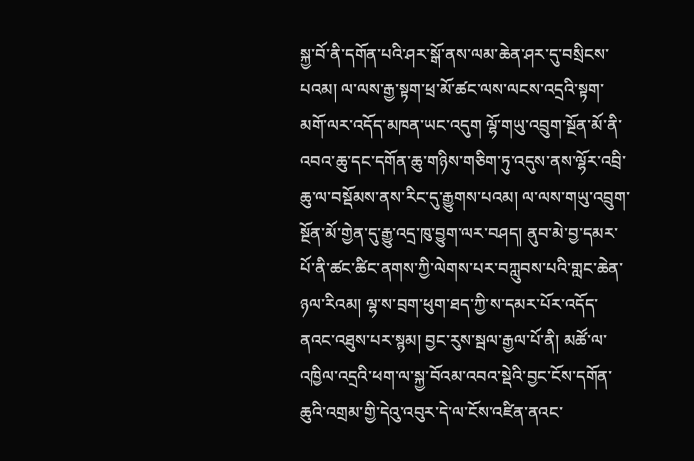སྐྱ་བོ་ནི་དགོན་པའི་ཤར་སྒོ་ནས་ལམ་ཆེན་ཤར་དུ་བསྲིངས་པའམ། ལ་ལས་རྒྱ་སྟག་ཕྲ་མོ་ཚང་ལས་ལངས་འདྲའི་སྟག་མགོ་ལར་འདོད་མཁན་ཡང་འདུག ལྷོ་གཡུ་འབྲུག་སྔོན་མོ་ནི་འབའ་ཆུ་དང་དགོན་ཆུ་གཉིས་གཅིག་ཏུ་འདུས་ནས་ལྷོར་འབྲི་ཆུ་ལ་བསྡོམས་ནས་རིང་དུ་རྒྱུགས་པའམ། ལ་ལས་གཡུ་འབྲུག་སྔོན་མོ་གྱེན་དུ་རྒྱུ་འདྲ་ཁུ་བྱུག་ལར་བཤད། ནུབ་མེ་བྱ་དམར་པོ་ནི་ཚང་ཚིང་ནགས་ཀྱི་ལེགས་པར་བཀླུབས་པའི་གླང་ཆེན་ཉལ་རིའམ། ལྷ་ས་བྲག་ཕུག་ཐད་ཀྱི་ས་དམར་པོར་འདོད་ནའང་འཐུས་པར་སྙམ། བྱང་རུས་སྦལ་རྒྱལ་པོ་ནི། མཚོ་ལ་འཁྱིལ་འདྲའི་ཕག་ལ་སྐྱ་བོའམ་འབའ་སྡེའི་བྱང་ངོས་དགོན་ཆུའི་འགྲམ་གྱི་དེའུ་འབུར་དེ་ལ་ངོས་འཛིན་ནའང་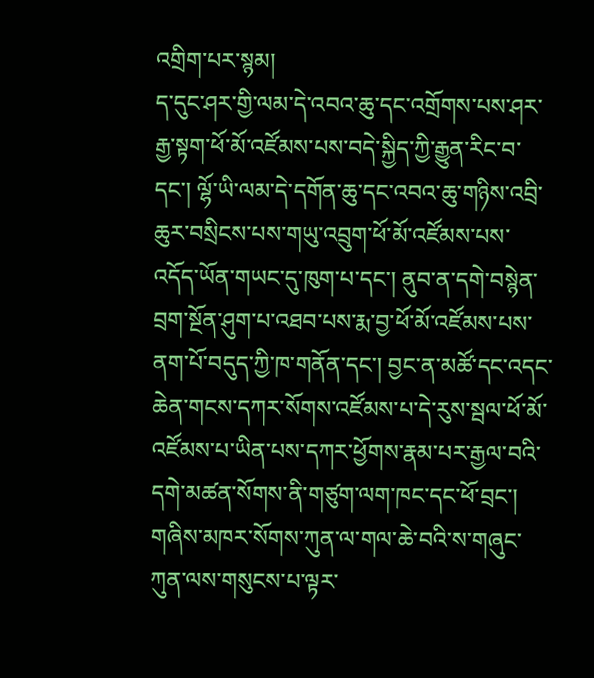འགྲིག་པར་སྙམ།
ད་དུང་ཤར་གྱི་ལམ་དེ་འབའ་ཆུ་དང་འགྲོགས་པས་ཤར་རྒྱ་སྟག་ཕོ་མོ་འཛོམས་པས་བདེ་སྐྱིད་ཀྱི་རྒྱུན་རིང་བ་དང་། ལྷོ་ཡི་ལམ་དེ་དགོན་ཆུ་དང་འབའ་ཆུ་གཉིས་འབྲི་ཆུར་བསྲིངས་པས་གཡུ་འབྲུག་ཕོ་མོ་འཛོམས་པས་འདོད་ཡོན་གཡང་དུ་ཁུག་པ་དང་། ནུབ་ན་དགེ་བསྙེན་བྲག་སྔོན་ཤུག་པ་འཐབ་པས་རྨ་བྱ་ཕོ་མོ་འཛོམས་པས་ནག་པོ་བདུད་ཀྱི་ཁ་གནོན་དང་། བྱང་ན་མཚོ་དང་འདང་ཆེན་གངས་དཀར་སོགས་འཛོམས་པ་དེ་རུས་སྦལ་ཕོ་མོ་འཛོམས་པ་ཡིན་པས་དཀར་ཕྱོགས་རྣམ་པར་རྒྱལ་བའི་དགེ་མཚན་སོགས་ནི་གཙུག་ལག་ཁང་དང་ཕོ་བྲང་། གཞིས་མཁར་སོགས་ཀུན་ལ་གལ་ཆེ་བའི་ས་གཞུང་ཀུན་ལས་གསུངས་པ་ལྟར་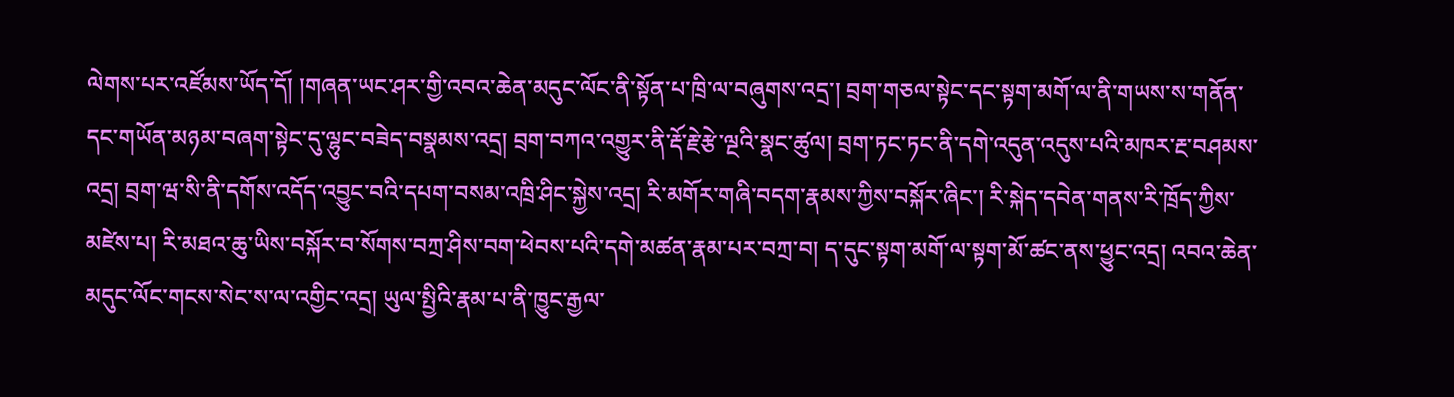ལེགས་པར་འཛོམས་ཡོད་དོ། །གཞན་ཡང་ཤར་གྱི་འབའ་ཆེན་མདུང་ལོང་ནི་སྟོན་པ་ཁྲི་ལ་བཞུགས་འདྲ་། བྲག་གཅལ་སྟེང་དང་སྟག་མགོ་ལ་ནི་གཡས་ས་གནོན་དང་གཡོན་མཉམ་བཞག་སྟེང་དུ་ལྷུང་བཟེད་བསྣམས་འདྲ། བྲག་བཀའ་འགྱུར་ནི་རྡོ་རྗེ་རྩེ་ལྔའི་སྣང་ཚུལ། བྲག་ཏང་ཏང་ནི་དགེ་འདུན་འདུས་པའི་མཁར་རྔ་བཤམས་འདྲ། བྲག་ཝ་སི་ནི་དགོས་འདོད་འབྱུང་བའི་དཔག་བསམ་འཁྲི་ཤིང་སྐྱེས་འདྲ། རི་མགོར་གཞི་བདག་རྣམས་ཀྱིས་བསྐོར་ཞིང་། རི་སྐེད་དབེན་གནས་རི་ཁྲོད་ཀྱིས་མཛེས་པ། རི་མཐའ་ཆུ་ཡིས་བསྐོར་བ་སོགས་བཀྲ་ཤིས་བག་ཕེབས་པའི་དགེ་མཚན་རྣམ་པར་བཀྲ་བ། ད་དུང་སྟག་མགོ་ལ་སྟག་མོ་ཚང་ནས་ཕྱུང་འདྲ། འབའ་ཆེན་མདུང་ལོང་གངས་སེང་ས་ལ་འགྱིང་འདྲ། ཡུལ་སྤྱིའི་རྣམ་པ་ནི་ཁྱུང་རྒྱལ་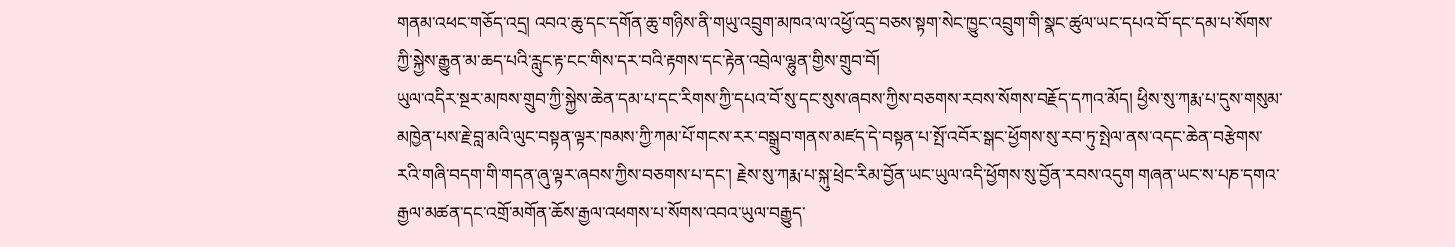གནམ་འཕང་གཅོད་འདྲ། འབའ་ཆུ་དང་དགོན་ཆུ་གཉིས་ནི་གཡུ་འབྲུག་མཁའ་ལ་འཕྱོ་འདྲ་བཅས་སྟག་སེང་ཁྱུང་འབྲུག་གི་སྣང་ཚུལ་ཡང་དཔའ་བོ་དང་དམ་པ་སོགས་ཀྱི་སྐྱེས་རྒྱུན་མ་ཆད་པའི་རླུང་རྟ་ངང་གིས་དར་བའི་རྟགས་དང་རྟེན་འབྲེལ་ལྷུན་གྱིས་གྲུབ་བོ།
ཡུལ་འདིར་སྔར་མཁས་གྲུབ་ཀྱི་སྐྱེས་ཆེན་དམ་པ་དང་རིགས་ཀྱི་དཔའ་བོ་སུ་དང་སུས་ཞབས་ཀྱིས་བཅགས་རབས་སོགས་བརྗོད་དཀའ་མོད། ཕྱིས་སུ་ཀརྨ་པ་དུས་གསུམ་མཁྱེན་པས་རྗེ་བླ་མའི་ལུང་བསྟན་ལྟར་ཁམས་ཀྱི་ཀམ་པོ་གངས་རར་བསྒྲུབ་གནས་མཛད་དེ་བསྟན་པ་སྤོ་འབོར་སྒང་ཕྱོགས་སུ་རབ་ཏུ་སྤེལ་ནས་འདང་ཆེན་བརྩེགས་རའི་གཞི་བདག་གི་གདན་ཞུ་ལྟར་ཞབས་ཀྱིས་བཅགས་པ་དང་། རྗེས་སུ་ཀརྨ་པ་སྐུ་ཕྲེང་རིམ་བྱོན་ཡང་ཡུལ་འདི་ཕྱོགས་སུ་བྱོན་རབས་འདུག གཞན་ཡང་ས་པཎ་དགའ་རྒྱལ་མཚན་དང་འགྲོ་མགོན་ཆོས་རྒྱལ་འཕགས་པ་སོགས་འབའ་ཡུལ་བརྒྱུད་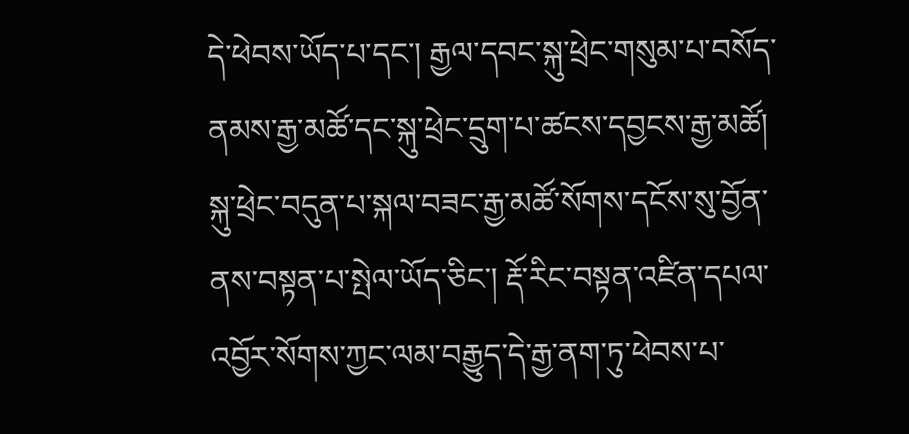དེ་ཕེབས་ཡོད་པ་དང་། རྒྱལ་དབང་སྐུ་ཕྲེང་གསུམ་པ་བསོད་ནམས་རྒྱ་མཚོ་དང་སྐུ་ཕྲེང་དྲུག་པ་ཚངས་དབྱངས་རྒྱ་མཚོ། སྐུ་ཕྲེང་བདུན་པ་སྐལ་བཟང་རྒྱ་མཚོ་སོགས་དངོས་སུ་བྱོན་ནས་བསྟན་པ་སྤེལ་ཡོད་ཅིང་། རྡོ་རིང་བསྟན་འཛིན་དཔལ་འབྱོར་སོགས་ཀྱང་ལམ་བརྒྱུད་དེ་རྒྱ་ནག་ཏུ་ཕེབས་པ་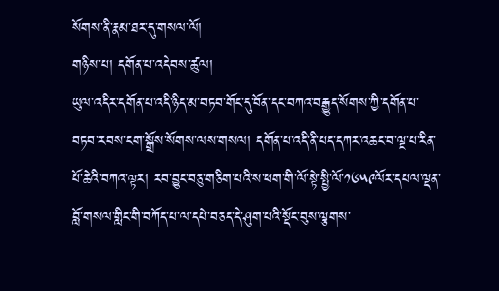སོགས་ནི་རྣམ་ཐར་དུ་གསལ་ལོ།
གཉིས་པ། དགོན་པ་འདེབས་ཚུལ།
ཡུལ་འདིར་དགོན་པ་འདི་ཉིད་མ་བཏབ་གོང་དུ་བོན་དང་བཀའ་བརྒྱུད་སོགས་ཀྱི་དགོན་པ་བཏབ་རབས་ངག་སྒྲོས་སོགས་ལས་གསལ། དགོན་པ་འདི་ནི་པད་དཀར་འཆང་བ་ལྔ་པ་རིན་པོ་ཆེའི་བཀའ་ལྟར། རབ་བྱུང་བཅུ་གཅིག་པའི་ས་ཕག་གི་ལོ་སྟེ་སྤྱི་ལོ་༡༦༥༩ལོར་དཔལ་ལྡན་བློ་གསལ་གླིང་གི་བཀོད་པ་ལ་དཔེ་བཅད་དེ་ཤུག་པའི་སྡོང་བུས་ལྕགས་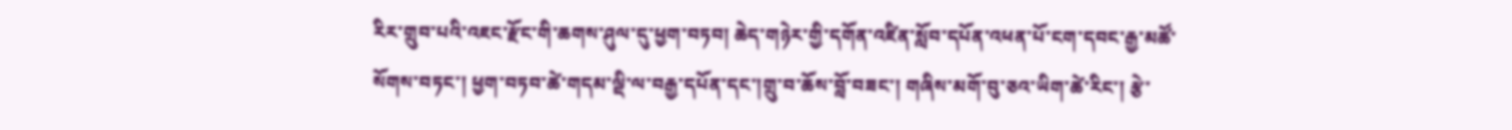རིར་གྲུབ་པའི་འཇང་རྫོང་གི་ཆགས་ཤུལ་དུ་ཕྱག་བཏབ། ཆེད་གཉེར་གྱི་དགོན་འཛིན་སློབ་དཔོན་འཕན་པོ་ངག་དབང་རྒྱ་མཚོ་སོགས་བཏང་། ཕྱག་བཏབ་ཚེ་གདམ་ལྡི་ལ་བརྒྱ་དཔོན་དང་།གྲུ་བ་ཆོས་བློ་བཟང་། གཞིས་མགོ་བུ་ཅའ་ཡིག་ཚེ་རིང་། རྩེ་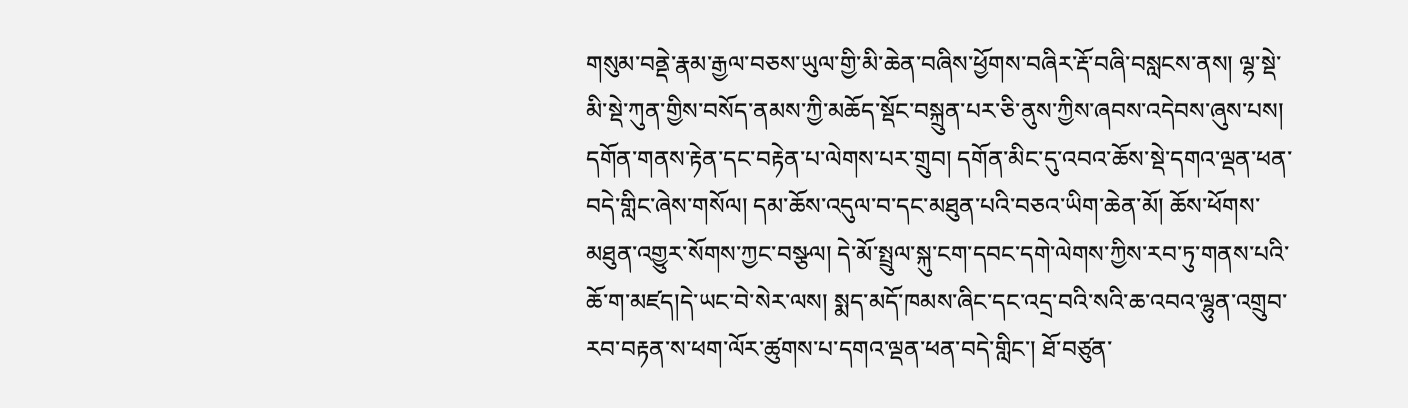གསུམ་བནྡེ་རྣམ་རྒྱལ་བཅས་ཡུལ་གྱི་མི་ཆེན་བཞིས་ཕྱོགས་བཞིར་རྡོ་བཞི་བསླངས་ནས། ལྷ་སྡེ་མི་སྡེ་ཀུན་གྱིས་བསོད་ནམས་ཀྱི་མཆོད་སྡོང་བསྐྲུན་པར་ཅི་ནུས་ཀྱིས་ཞབས་འདེབས་ཞུས་པས། དགོན་གནས་རྟེན་དང་བརྟེན་པ་ལེགས་པར་གྲུབ། དགོན་མིང་དུ་འབའ་ཆོས་སྡེ་དགའ་ལྡན་ཕན་བདེ་གླིང་ཞེས་གསོལ། དམ་ཆོས་འདུལ་བ་དང་མཐུན་པའི་བཅའ་ཡིག་ཆེན་མོ། ཆོས་ཕོགས་མཐུན་འགྱུར་སོགས་ཀྱང་བསྩལ། དེ་མོ་སྤྲུལ་སྐུ་ངག་དབང་དགེ་ལེགས་ཀྱིས་རབ་ཏུ་གནས་པའི་ཆོ་ག་མཛད།དེ་ཡང་བེ་སེར་ལས། སྨད་མདོ་ཁམས་ཞིང་དང་འདྲ་བའི་སའི་ཆ་འབའ་ལྷུན་འགྲུབ་རབ་བརྟན་ས་ཕག་ལོར་ཚུགས་པ་དགའ་ལྡན་ཕན་བདེ་གླིང་། ཐོ་བཙུན་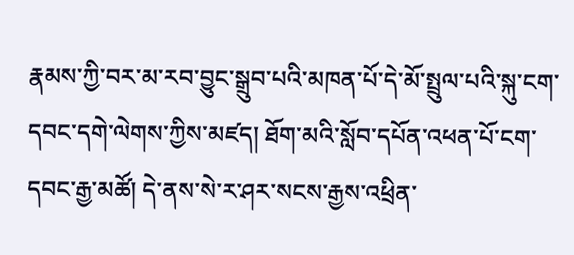རྣམས་ཀྱི་བར་མ་རབ་བྱུང་སྒྲུབ་པའི་མཁན་པོ་དེ་མོ་སྤྲུལ་པའི་སྐུ་ངག་དབང་དགེ་ལེགས་ཀྱིས་མཛད། ཐོག་མའི་སློབ་དཔོན་འཕན་པོ་ངག་དབང་རྒྱ་མཚོ། དེ་ནས་སེ་ར་ཤར་སངས་རྒྱས་འཕྲིན་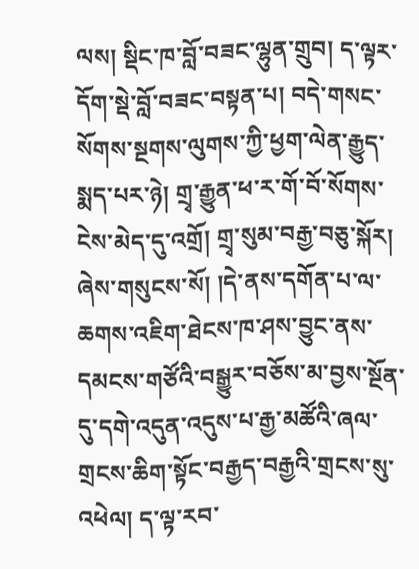ལས། སྡིང་ཁ་བློ་བཟང་ལྷུན་གྲུབ། ད་ལྟར་དོག་སྡེ་བློ་བཟང་བསྟན་པ། བདེ་གསང་སོགས་སྔགས་ལུགས་ཀྱི་ཕྱག་ལེན་རྒྱུད་སྨད་པར་ཉེ། གྲྭ་རྒྱུན་ཕ་ར་གོ་བོ་སོགས་ངེས་མེད་དུ་འགྲོ། གྲྭ་སུམ་བརྒྱ་བཅུ་སྐོར། ཞེས་གསུངས་སོ། །དེ་ནས་དགོན་པ་ལ་ཆགས་འཇིག་ཐེངས་ཁ་ཤས་བྱུང་ནས་དམངས་གཙོའི་བསྒྱུར་བཅོས་མ་བྱས་སྔོན་དུ་དགེ་འདུན་འདུས་པ་རྒྱ་མཚོའི་ཞལ་གྲངས་ཆིག་སྟོང་བརྒྱད་བརྒྱའི་གྲངས་སུ་འཕེལ། ད་ལྟ་རབ་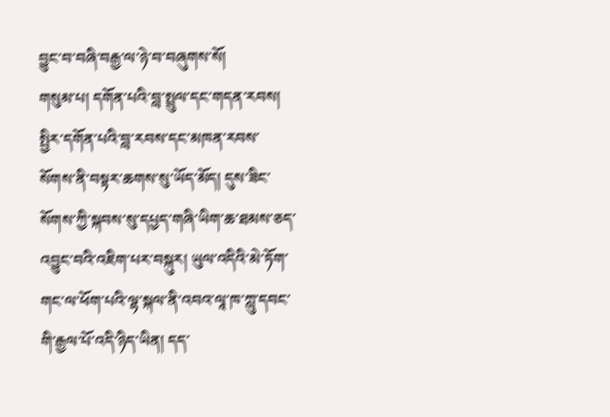བྱུང་བ་བཞི་བརྒྱ་ལ་ཉེ་བ་བཞུགས་སོ།
གསུམ་པ། དགོན་པའི་བླ་སྤྲུལ་དང་གདན་རབས།
སྤྱིར་དགོན་པའི་བླ་རབས་དང་མཁན་རབས་སོགས་ནི་བསྟར་ཆགས་སུ་ཡོད་མོད། དུས་ཟིང་སོགས་ཀྱི་སྐབས་སུ་དཔྱད་གཞི་ཡིག་ཆ་ཐམས་ཅད་འབྱུང་བའི་འཇིག་པར་བསྐུར། ཡུལ་འདིའི་མེ་ཏོག་གང་ལ་ཕོག་པའི་ལྷ་སྐལ་ནི་འབའ་ལཱ་ཁ་ཀླུ་དབང་གི་རྒྱལ་པོ་འདི་ཉིད་ཡིན། དད་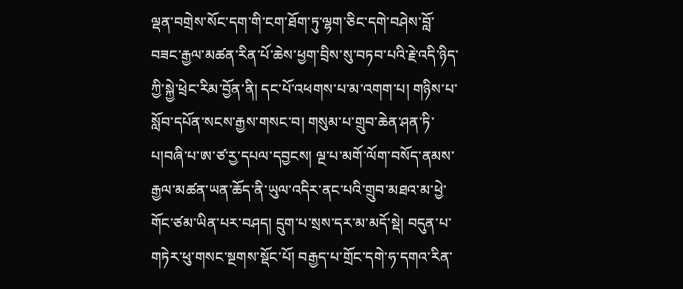ལྡན་བགྲེས་སོང་དག་གི་ངག་ཐོག་ཏུ་ལྷག་ཅིང་དགེ་བཤེས་བློ་བཟང་རྒྱལ་མཚན་རིན་པོ་ཆེས་ཕྱག་བྲིས་སུ་བཏབ་པའི་རྗེ་འདི་ཉིད་ཀྱི་སྐྱེ་ཕྲེང་རིམ་བྱོན་ནི། དང་པོ་འཕགས་པ་མ་འགག་པ། གཉིས་པ་སློབ་དཔོན་སངས་རྒྱས་གསང་བ། གསུམ་པ་གྲུབ་ཆེན་ཤན་ཏི་པ།བཞི་པ་ཨ་ཙ་རྱ་དཔལ་དབྱངས། ལྔ་པ་མགོ་ལོག་བསོད་ནམས་རྒྱལ་མཚན་ཡན་ཆོད་ནི་ཡུལ་འདིར་ནང་པའི་གྲུབ་མཐའ་མ་ཕྱེ་གོང་ཙམ་ཡིན་པར་བཤད། དྲུག་པ་སྲས་དར་མ་མདོ་སྡེ། བདུན་པ་གཏེར་ཕུ་གསང་སྔགས་སྡོང་པོ། བརྒྱད་པ་གྲོང་དགེ་ཧ་དགའ་རིན་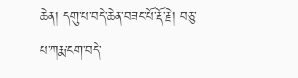ཆེན། དགུ་པ་བདེ་ཆེན་བཟང་པོ་རྡོ་རྗེ། བཅུ་པ་ཀརྨ་ངག་བདེ་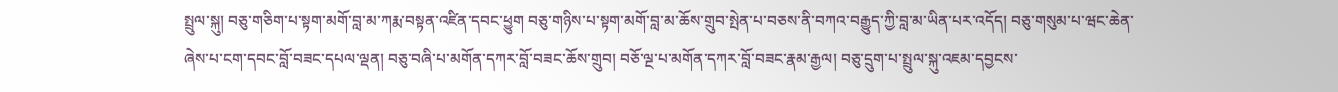སྤྲུལ་སྐུ། བཅུ་གཅིག་པ་སྟག་མགོ་བླ་མ་ཀརྨ་བསྟན་འཛིན་དབང་ཕྱུག བཅུ་གཉིས་པ་སྟག་མགོ་བླ་མ་ཆོས་གྲུབ་སྤེན་པ་བཅས་ནི་བཀའ་བརྒྱུད་ཀྱི་བླ་མ་ཡིན་པར་འདོད། བཅུ་གསུམ་པ་ཝང་ཆེན་ཞེས་པ་ངག་དབང་བློ་བཟང་དཔལ་ལྡན། བཅུ་བཞི་པ་མགོན་དཀར་བློ་བཟང་ཆོས་གྲུབ། བཅོ་ལྔ་པ་མགོན་དཀར་བློ་བཟང་རྣམ་རྒྱལ། བཅུ་དྲུག་པ་སྤྲུལ་སྐུ་འཇམ་དབྱངས་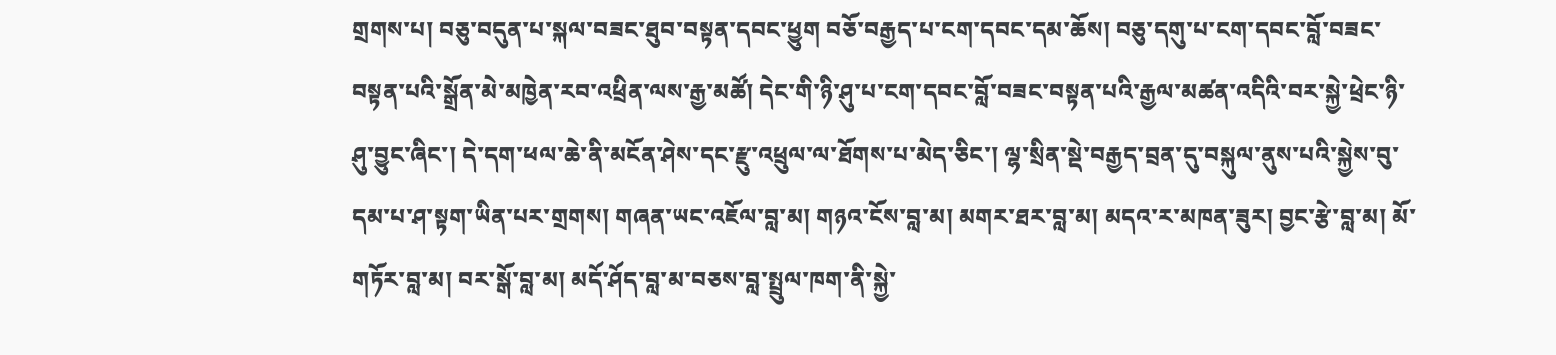གྲགས་པ། བཅུ་བདུན་པ་སྐལ་བཟང་ཐུབ་བསྟན་དབང་ཕྱུག བཅོ་བརྒྱད་པ་ངག་དབང་དམ་ཆོས། བཅུ་དགུ་པ་ངག་དབང་བློ་བཟང་བསྟན་པའི་སྒྲོན་མེ་མཁྱེན་རབ་འཕྲིན་ལས་རྒྱ་མཚོ། དེང་གི་ཉི་ཤུ་པ་ངག་དབང་བློ་བཟང་བསྟན་པའི་རྒྱལ་མཚན་འདིའི་བར་སྐྱེ་ཕྲེང་ཉི་ཤུ་བྱུང་ཞིང་། དེ་དག་ཕལ་ཆེ་ནི་མངོན་ཤེས་དང་རྫུ་འཕྲུལ་ལ་ཐོགས་པ་མེད་ཅིང་། ལྷ་སྲིན་སྡེ་བརྒྱད་བྲན་དུ་བསྐུལ་ནུས་པའི་སྐྱེས་བུ་དམ་པ་ཤ་སྟག་ཡིན་པར་གྲགས། གཞན་ཡང་འཇོལ་བླ་མ། གཉའ་ངོས་བླ་མ། མགར་ཐར་བླ་མ། མདའ་ར་མཁན་ཟུར། བྱང་རྩེ་བླ་མ། མོ་གཏོར་བླ་མ། བར་སྒོ་བླ་མ། མདོ་ཤོད་བླ་མ་བཅས་བླ་སྤྲུལ་ཁག་ནི་སྐྱེ་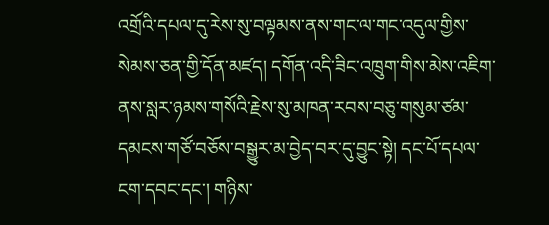འགྲོའི་དཔལ་དུ་རེས་སུ་བལྟམས་ནས་གང་ལ་གང་འདུལ་གྱིས་སེམས་ཅན་གྱི་དོན་མཛད། དགོན་འདི་ཟིང་འཁྲུག་གིས་མེས་འཇིག་ནས་སླར་ཉམས་གསོའི་རྗེས་སུ་མཁན་རབས་བཅུ་གསུམ་ཙམ་དམངས་གཙོ་བཅོས་བསྒྱུར་མ་བྱེད་བར་དུ་བྱུང་སྟེ། དང་པོ་དཔལ་ངག་དབང་དང་། གཉིས་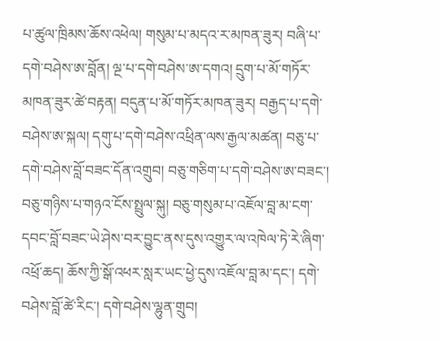པ་ཚུལ་ཁྲིམས་ཆོས་འཕེལ། གསུམ་པ་མདའ་ར་མཁན་ཟུར། བཞི་པ་དགེ་བཤེས་ཨ་བློན། ལྔ་པ་དགེ་བཤེས་ཨ་དགའ། དྲུག་པ་མོ་གཏོར་མཁན་ཟུར་ཚེ་བརྟན། བདུན་པ་མོ་གཏོར་མཁན་ཟུར། བརྒྱད་པ་དགེ་བཤེས་ཨ་སྐལ། དགུ་པ་དགེ་བཤེས་འཕྲིན་ལས་རྒྱལ་མཚན། བཅུ་པ་དགེ་བཤེས་བློ་བཟང་དོན་འགྲུབ། བཅུ་གཅིག་པ་དགེ་བཤེས་ཨ་བཟང་། བཅུ་གཉིས་པ་གཉའ་ངོས་སྤྲུལ་སྐུ། བཅུ་གསུམ་པ་འཇོལ་བླ་མ་ངག་དབང་བློ་བཟང་ཡེ་ཤེས་བར་བྱུང་ནས་དུས་འགྱུར་ལ་འཁེལ་ཏེ་རེ་ཞིག་འཕྲོ་ཆད། ཆོས་ཀྱི་སྒོ་འཕར་སླར་ཡང་ཕྱེ་དུས་འཇོལ་བླ་མ་དང་། དགེ་བཤེས་བློ་ཚེ་རིང་། དགེ་བཤེས་ལྷུན་གྲུབ།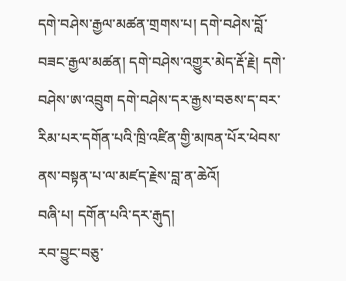དགེ་བཤེས་རྒྱལ་མཚན་གྲགས་པ། དགེ་བཤེས་བློ་བཟང་རྒྱལ་མཚན། དགེ་བཤེས་འགྱུར་མེད་རྡོ་རྗེ། དགེ་བཤེས་ཨ་འབྲུག དགེ་བཤེས་དར་རྒྱས་བཅས་ད་བར་རིམ་པར་དགོན་པའི་ཁྲི་འཛིན་གྱི་མཁན་པོར་ཕེབས་ནས་བསྟན་པ་ལ་མཛད་རྗེས་བླ་ན་ཆེའོ།
བཞི་པ། དགོན་པའི་དར་རྒུད།
རབ་བྱུང་བཅུ་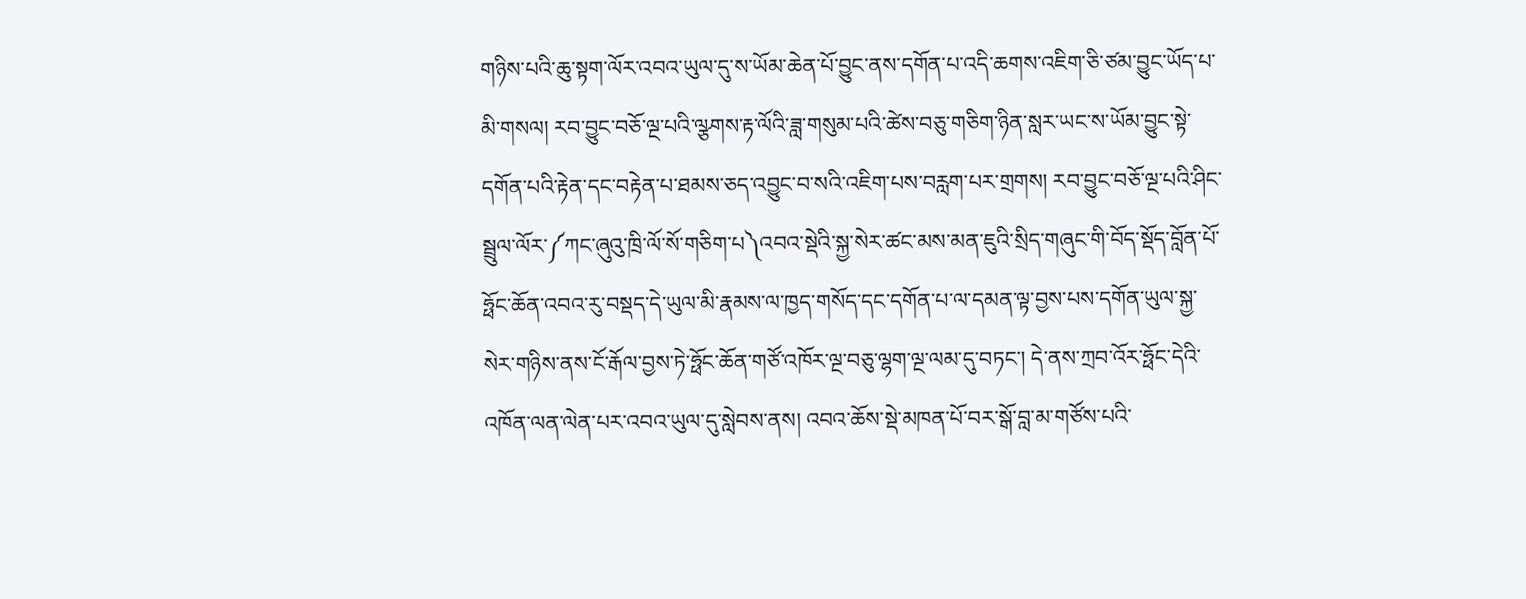གཉིས་པའི་ཆུ་སྟག་ལོར་འབའ་ཡུལ་དུ་ས་ཡོམ་ཆེན་པོ་བྱུང་ནས་དགོན་པ་འདི་ཆགས་འཇིག་ཅི་ཙམ་བྱུང་ཡོད་པ་མི་གསལ། རབ་བྱུང་བཅོ་ལྔ་པའི་ལྩགས་རྟ་ལོའི་ཟླ་གསུམ་པའི་ཚེས་བཅུ་གཅིག་ཉིན་སླར་ཡང་ས་ཡོམ་བྱུང་སྟེ་དགོན་པའི་རྟེན་དང་བརྟེན་པ་ཐམས་ཅད་འབྱུང་བ་སའི་འཇིག་པས་བརླག་པར་གྲགས། རབ་བྱུང་བཅོ་ལྔ་པའི་ཤིང་སྦྲུལ་ལོར་༼ཀང་ཞུའུ་ཁྲི་ལོ་སོ་གཅིག་པ༽འབའ་སྡེའི་སྐྱ་སེར་ཚང་མས་མན་ཇུའི་སྲིད་གཞུང་གི་བོད་སྡོད་བློན་པོ་ཧྥོང་ཆོན་འབའ་རུ་བསྡད་དེ་ཡུལ་མི་རྣམས་ལ་ཁྱད་གསོད་དང་དགོན་པ་ལ་དམན་ལྟ་བྱས་པས་དགོན་ཡུལ་སྐྱ་སེར་གཉིས་ནས་ངོ་རྒོལ་བྱས་ཏེ་ཧྥོང་ཆོན་གཙོ་འཁོར་ལྔ་བཅུ་ལྷག་ལྔ་ལམ་དུ་བཏང་། དེ་ནས་ཀྲབ་འོར་ཧྥོང་དེའི་འཁོན་ལན་ལེན་པར་འབའ་ཡུལ་དུ་སླེབས་ནས། འབའ་ཆོས་སྡེ་མཁན་པོ་བར་སྒོ་བླ་མ་གཙོས་པའི་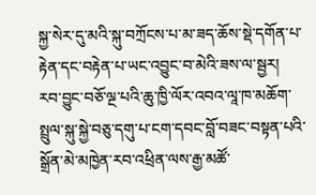སྐྱ་སེར་དུ་མའི་སྐུ་བཀྲོངས་པ་མ་ཟད་ཆོས་སྡེ་དགོན་པ་རྟེན་དང་བརྟེན་པ་ཡང་འབྱུང་བ་མེའི་ཟས་ལ་སྦྱར། རབ་བྱུང་བཅོ་ལྔ་པའི་ཆུ་ཁྱི་ལོར་འབའ་ལཱ་ཁ་མཆོག་སྤྲུལ་སྐུ་སྐྱེ་བཅུ་དགུ་པ་ངག་དབང་བློ་བཟང་བསྟན་པའི་སྒྲོན་མེ་མཁྱེན་རབ་འཕྲིན་ལས་རྒྱ་མཚོ་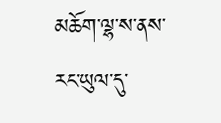མཆོག་ལྷ་ས་ནས་རང་ཡུལ་དུ་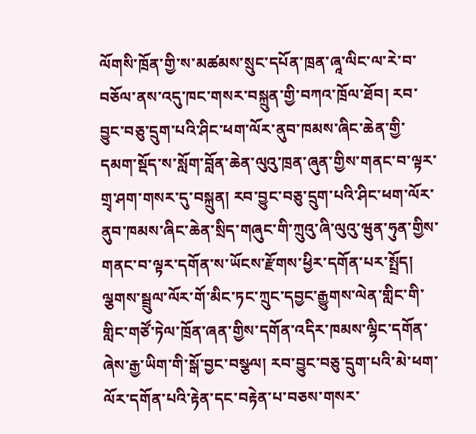ལོགསི་ཁྲོན་གྱི་ས་མཚམས་སྲུང་དཔོན་ཁྲན་ཞཱ་ལིང་ལ་རེ་བ་བཅོལ་ནས་འདུ་ཁང་གསར་བསྐྲུན་གྱི་བཀའ་ཁྲོལ་ཐོབ། རབ་བྱུང་བཅུ་དྲུག་པའི་ཤིང་ཕག་ལོར་ནུབ་ཁམས་ཞིང་ཆེན་གྱི་དམག་སྡོད་ས་སློག་བློན་ཆེན་ལུའུ་ཁྲན་ཞུན་གྱིས་གནང་བ་ལྟར་གྲྭ་ཤག་གསར་དུ་བསྐྲུན། རབ་བྱུང་བཅུ་དྲུག་པའི་ཤིང་ཕག་ལོར་ནུབ་ཁམས་ཞིང་ཆེན་སྲིད་གཞུང་གི་ཀྲུའུ་ཞི་ལུའུ་ཝུན་ཧུན་གྱིས་གནང་བ་ལྟར་དགོན་ས་ཡོངས་རྫོགས་ཕྱིར་དགོན་པར་སྤྲོད། ལྕགས་སྦྲུལ་ལོར་གོ་མིང་ཏང་ཀྲུང་དབྱང་རྒྱུགས་ལེན་གླིང་གི་གླིང་གཙོ་ཏེལ་ཁྲོན་ཞན་གྱིས་དགོན་འདིར་ཁམས་ལྷིང་དགོན་ཞེས་རྒྱ་ཡིག་གི་སྒོ་བྱང་བསྩལ། རབ་བྱུང་བཅུ་དྲུག་པའི་མེ་ཕག་ལོར་དགོན་པའི་རྟེན་དང་བརྟེན་པ་བཅས་གསར་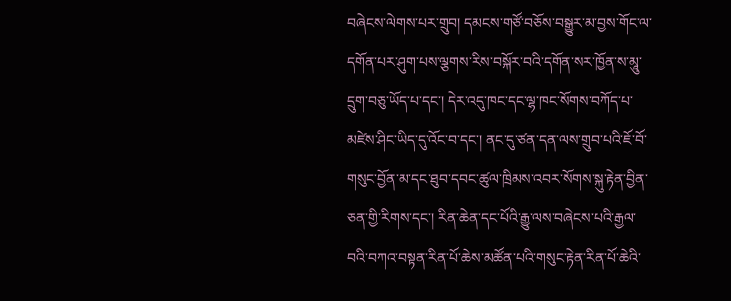བཞེངས་ལེགས་པར་གྲུབ། དམངས་གཙོ་བཅོས་བསྒྱུར་མ་བྱས་གོང་ལ་དགོན་པར་ཤུག་པས་ལྕགས་རིས་བསྐོར་བའི་དགོན་སར་ཁྱོན་ས་མཱུ་དྲུག་བཅུ་ཡོད་པ་དང་། དེར་འདུ་ཁང་དང་ལྷ་ཁང་སོགས་བཀོད་པ་མཛེས་ཤིང་ཡིད་དུ་འོང་བ་དང་། ནང་དུ་ཙན་དན་ལས་གྲུབ་པའི་ཇོ་བོ་གསུང་བྱོན་མ་དང་ཐུབ་དབང་ཚུལ་ཁྲིམས་འབར་སོགས་སྐུ་རྟེན་བྱིན་ཅན་གྱི་རིགས་དང་། རིན་ཆེན་དང་པོའི་རྒྱུ་ལས་བཞེངས་པའི་རྒྱལ་བའི་བཀའ་བསྟན་རིན་པོ་ཆེས་མཚོན་པའི་གསུང་རྟེན་རིན་པོ་ཆེའི་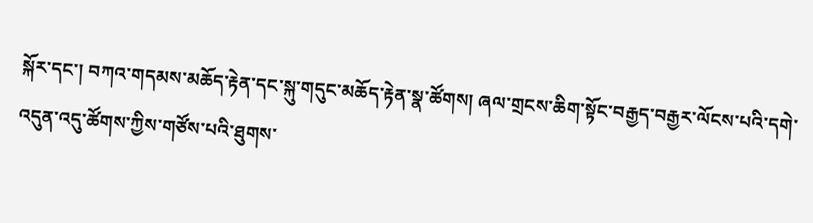སྐོར་དང་། བཀའ་གདམས་མཆོད་རྟེན་དང་སྐུ་གདུང་མཆོད་རྟེན་སྣ་ཚོགས། ཞལ་གྲངས་ཆིག་སྟོང་བརྒྱད་བརྒྱར་ལོངས་པའི་དགེ་འདུན་འདུ་ཚོགས་ཀྱིས་གཙོས་པའི་ཐུགས་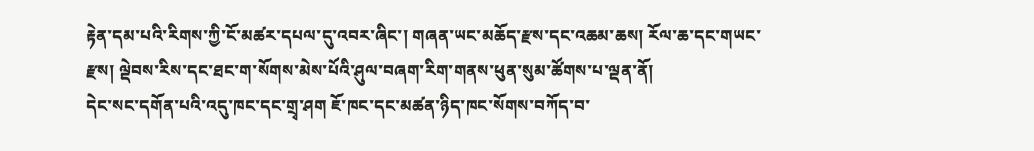རྟེན་དམ་པའི་རིགས་ཀྱི་ངོ་མཚར་དཔལ་དུ་འབར་ཞིང་། གཞན་ཡང་མཆོད་རྫས་དང་འཆམ་ཆས། རོལ་ཆ་དང་གཡང་རྫས། ལྡེབས་རིས་དང་ཐང་ག་སོགས་མེས་པོའི་ཤུལ་བཞག་རིག་གནས་ཕུན་སུམ་ཚོགས་པ་ལྡན་ནོ།
དེང་སང་དགོན་པའི་འདུ་ཁང་དང་གྲྭ་ཤག ཇོ་ཁང་དང་མཚན་ཉིད་ཁང་སོགས་བཀོད་བ་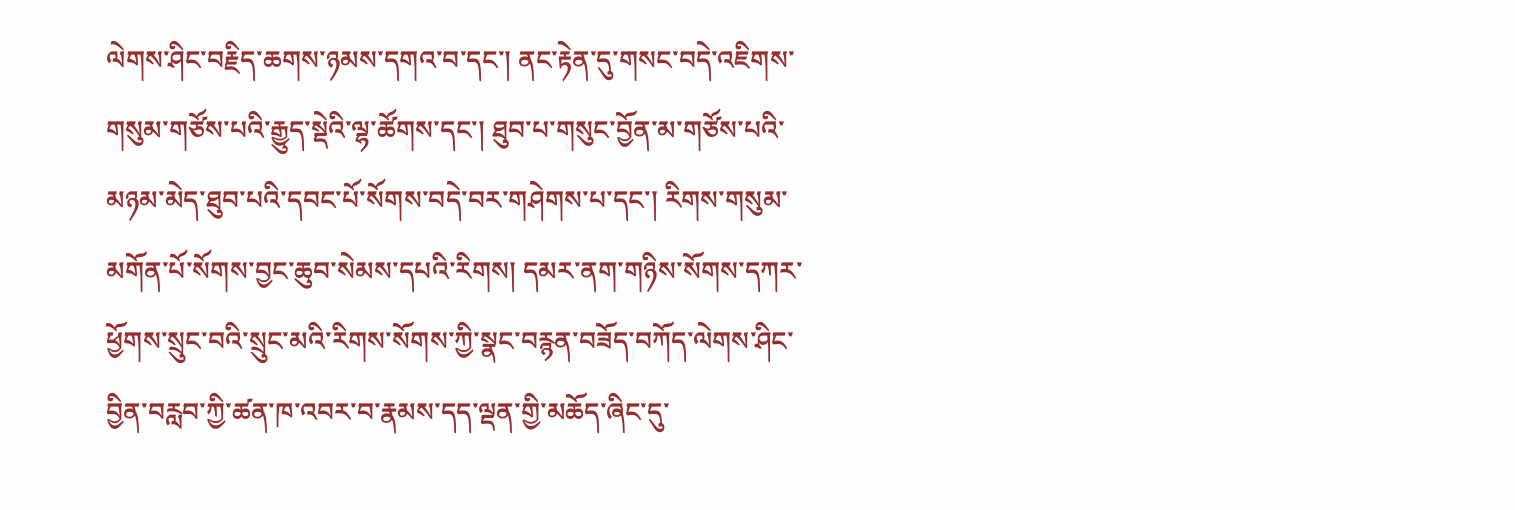ལེགས་ཤིང་བརྗིད་ཆགས་ཉམས་དགའ་བ་དང་། ནང་རྟེན་དུ་གསང་བདེ་འཇིགས་གསུམ་གཙོས་པའི་རྒྱུད་སྡེའི་ལྷ་ཚོགས་དང་། ཐུབ་པ་གསུང་བྱོན་མ་གཙོས་པའི་མཉམ་མེད་ཐུབ་པའི་དབང་པོ་སོགས་བདེ་བར་གཤེགས་པ་དང་། རིགས་གསུམ་མགོན་པོ་སོགས་བྱང་ཆུབ་སེམས་དཔའི་རིགས། དམར་ནག་གཉིས་སོགས་དཀར་ཕྱོགས་སྲུང་བའི་སྲུང་མའི་རིགས་སོགས་ཀྱི་སྣང་བརྙན་བཟོད་བཀོད་ལེགས་ཤིང་བྱིན་བརླབ་ཀྱི་ཚན་ཁ་འབར་བ་རྣམས་དད་ལྡན་གྱི་མཆོད་ཞིང་དུ་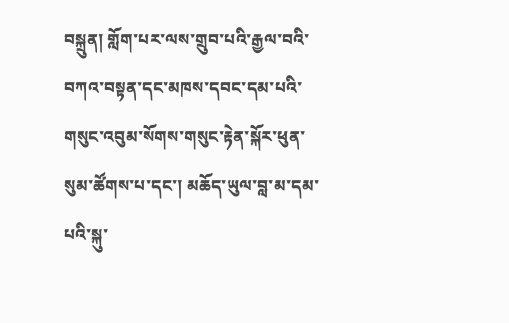བསྐྲུན། གློག་པར་ལས་གྲུབ་པའི་རྒྱལ་བའི་བཀའ་བསྟན་དང་མཁས་དབང་དམ་པའི་གསུང་འབུམ་སོགས་གསུང་རྟེན་སྐོར་ཕུན་སུམ་ཚོགས་པ་དང་། མཆོད་ཡུལ་བླ་མ་དམ་པའི་སྐུ་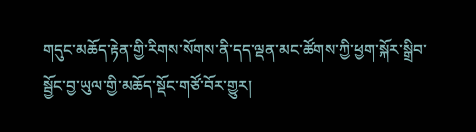གདུང་མཆོད་རྟེན་གྱི་རིགས་སོགས་ནི་དད་ལྡན་མང་ཚོགས་ཀྱི་ཕྱག་སྐོར་སྒྲིབ་སྦྱོང་བྱ་ཡུལ་གྱི་མཆོད་སྡོང་གཙོ་བོར་གྱུར།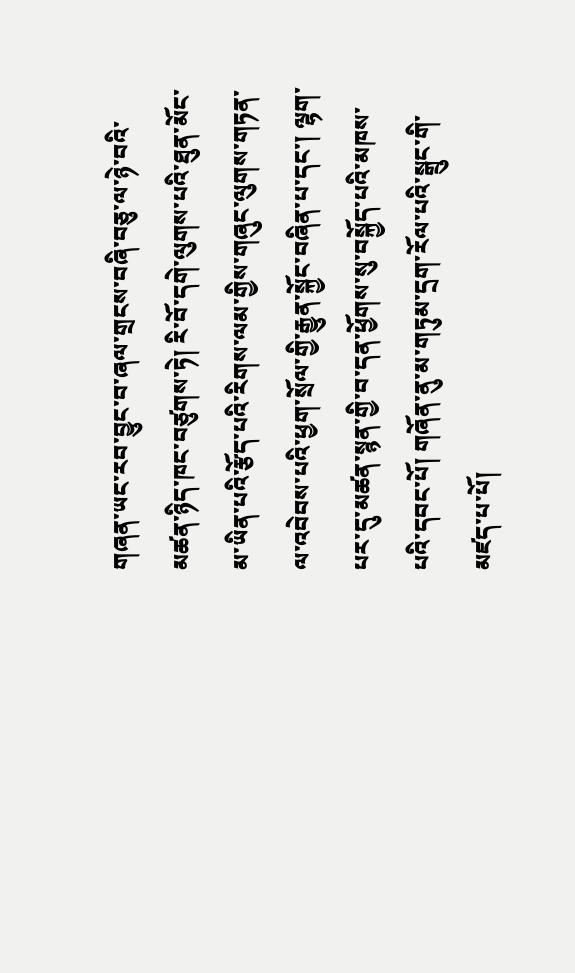གཞན་ཡང་རབ་བྱུང་བ་ཞལ་གྲངས་བཞི་བཅུ་ལ་ཉེ་བའི་མཚན་ཉིད་ཁང་བཙུགས་ཏེ། རི་བོ་དགེ་ལུགས་པའི་ཐུན་མོང་མ་ཡིན་པའི་རྩོད་པའི་རིགས་ལམ་གྱིས་གཞུང་ལུགས་གཏན་ལ་འབེབས་པའི་ཕྱག་སྲོལ་གྱི་རྒྱུན་སྐྱོང་བཞིན་པ་དང་། ལྷག་པར་དུ་མཚན་སྙན་གྱི་བ་དན་ཕྱོགས་སུ་བསྐྱོད་པའི་མཁས་པའི་དབང་པོ། གཞོན་ནུ་མ་གཏུམ་དྲག་རོལ་པའི་སྒྲུང་གི་མཛད་པ་པོ།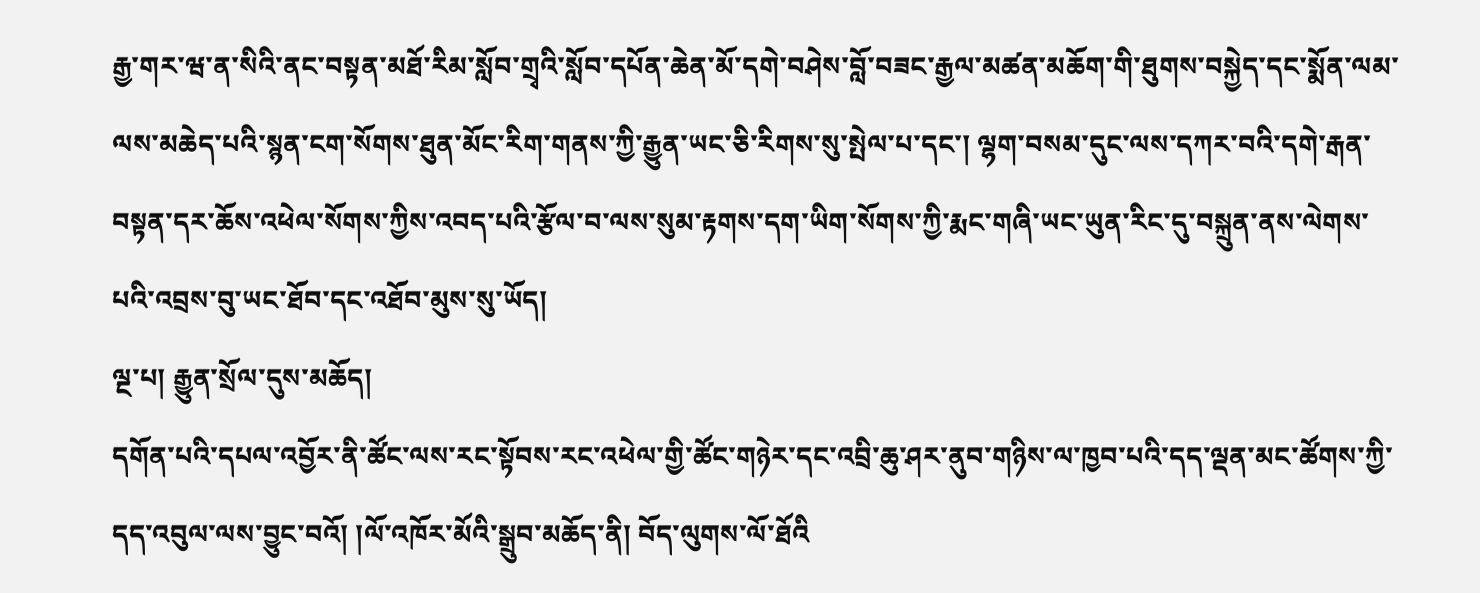རྒྱ་གར་ཝ་ན་སིའི་ནང་བསྟན་མཐོ་རིམ་སློབ་གྲྭའི་སློབ་དཔོན་ཆེན་མོ་དགེ་བཤེས་བློ་བཟང་རྒྱལ་མཚན་མཆོག་གི་ཐུགས་བསྐྱེད་དང་སྨོན་ལམ་ལས་མཆེད་པའི་སྙན་ངག་སོགས་ཐུན་མོང་རིག་གནས་ཀྱི་རྒྱུན་ཡང་ཅི་རིགས་སུ་སྤེལ་པ་དང་། ལྷག་བསམ་དུང་ལས་དཀར་བའི་དགེ་རྒན་བསྟན་དར་ཆོས་འཕེལ་སོགས་ཀྱིས་འབད་པའི་རྩོལ་བ་ལས་སུམ་རྟགས་དག་ཡིག་སོགས་ཀྱི་རྨང་གཞི་ཡང་ཡུན་རིང་དུ་བསྐྲུན་ནས་ལེགས་པའི་འབྲས་བུ་ཡང་ཐོབ་དང་འཐོབ་མུས་སུ་ཡོད།
ལྔ་པ། རྒྱུན་སྲོལ་དུས་མཆོད།
དགོན་པའི་དཔལ་འབྱོར་ནི་ཚོང་ལས་རང་སྟོབས་རང་འཕེལ་གྱི་ཚོང་གཉེར་དང་འབྲི་ཆུ་ཤར་ནུབ་གཉིས་ལ་ཁྱབ་པའི་དད་ལྡན་མང་ཚོགས་ཀྱི་དད་འབུལ་ལས་བྱུང་བའོ། །ལོ་འཁོར་མོའི་སྒྲུབ་མཆོད་ནི། བོད་ལུགས་ལོ་ཐོའི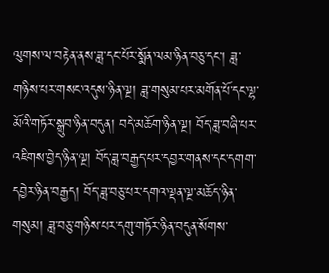ལུགས་ལ་བརྟེན་ནས་ཟླ་དང་པོར་སྨོན་ལམ་ཉིན་བཅུ་དང་། ཟླ་གཉིས་པར་གསང་འདུས་ཉིན་ལྔ། ཟླ་གསུམ་པར་མགོན་པོ་དང་ལྷ་མོའི་གཏོར་སྒྲུབ་ཉིན་བདུན། བདེ་མཆོག་ཉིན་ལྔ། བོད་ཟླ་བཞི་པར་འཇིགས་བྱེད་ཉིན་ལྔ། བོད་ཟླ་བརྒྱད་པར་དབྱར་གནས་དང་དགག་དབྱེར་ཉིན་བརྒྱད། བོད་ཟླ་བཅུ་པར་དགའ་ལྡན་ལྔ་མཆོད་ཉིན་གསུམ། ཟླ་བཅུ་གཉིས་པར་དགུ་གཏོར་ཉིན་བདུན་སོགས་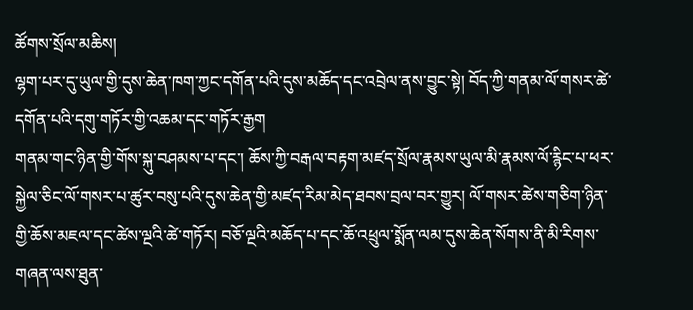ཚོགས་སྲོལ་མཆིས།
ལྷག་པར་དུ་ཡུལ་གྱི་དུས་ཆེན་ཁག་ཀྱང་དགོན་པའི་དུས་མཆོད་དང་འབྲེལ་ནས་བྱུང་སྟེ། བོད་ཀྱི་གནམ་ལོ་གསར་ཚེ་དགོན་པའི་དགུ་གཏོར་གྱི་འཆམ་དང་གཏོར་རྒྱག
གནམ་གང་ཉིན་གྱི་གོས་སྐུ་བཤམས་པ་དང་། ཆོས་ཀྱི་བརྒལ་བརྟག་མཛད་སྲོལ་རྣམས་ཡུལ་མི་རྣམས་ལོ་རྙིང་པ་ཕར་སྐྱེལ་ཅིང་ལོ་གསར་པ་ཚུར་བསུ་པའི་དུས་ཆེན་གྱི་མཛད་རིམ་མེད་ཐབས་བྲལ་བར་གྱུར། ལོ་གསར་ཚེས་གཅིག་ཉིན་གྱི་ཆོས་མཇལ་དང་ཚེས་ལྔའི་ཚེ་གཏོར། བཅོ་ལྔའི་མཆོད་པ་དང་ཆོ་འཕྲུལ་སྨོན་ལམ་དུས་ཆེན་སོགས་ནི་མི་རིགས་གཞན་ལས་ཐུན་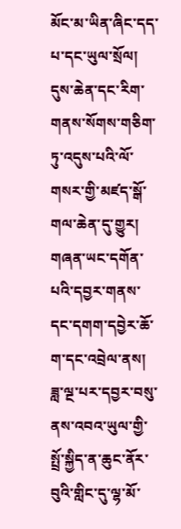མོང་མ་ཡིན་ཞིང་དད་པ་དང་ཡུལ་སྲོལ། དུས་ཆེན་དང་རིག་གནས་སོགས་གཅིག་ཏུ་འདུས་པའི་ལོ་གསར་གྱི་མཛད་སྒོ་གལ་ཆེན་དུ་གྱུར། གཞན་ཡང་དགོན་པའི་དབྱར་གནས་དང་དགག་དབྱེར་ཆོ་ག་དང་འབྲེལ་ནས། ཟླ་ལྔ་པར་དབྱར་བསུ་ནས་འབའ་ཡུལ་གྱི་སྤྲོ་སྐྱིད་ན་ཆུང་ནོར་བུའི་གླིང་དུ་ལྷ་མོ་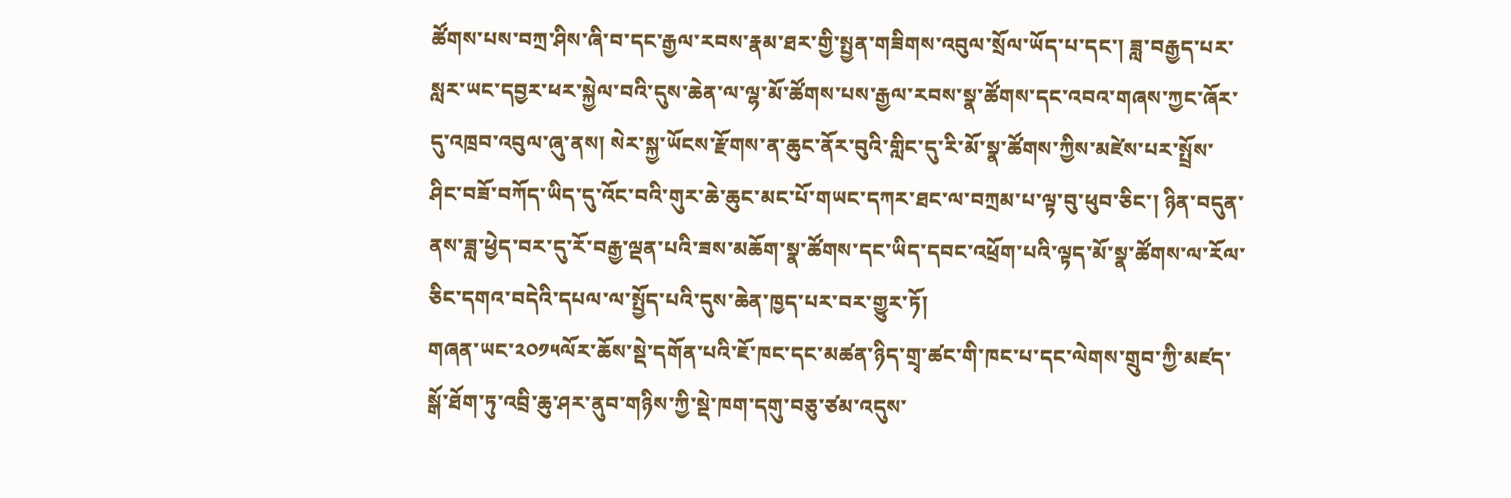ཚོགས་པས་བཀྲ་ཤིས་ཞི་བ་དང་རྒྱལ་རབས་རྣམ་ཐར་གྱི་སྤྱན་གཟིགས་འབུལ་སྲོལ་ཡོད་པ་དང་། ཟླ་བརྒྱད་པར་སླར་ཡང་དབྱར་ཕར་སྐྱེལ་བའི་དུས་ཆེན་ལ་ལྷ་མོ་ཚོགས་པས་རྒྱལ་རབས་སྣ་ཚོགས་དང་འབའ་གཞས་ཀྱང་ཞོར་དུ་འཁྲབ་འབུལ་ཞུ་ནས། སེར་སྐྱ་ཡོངས་རྫོགས་ན་ཆུང་ནོར་བུའི་གླིང་དུ་རི་མོ་སྣ་ཚོགས་ཀྱིས་མཛེས་པར་སྤྲོས་ཤིང་བཟོ་བཀོད་ཡིད་དུ་འོང་བའི་གུར་ཆེ་ཆུང་མང་པོ་གཡང་དཀར་ཐང་ལ་བཀྲམ་པ་ལྟ་བུ་ཕུབ་ཅིང་། ཉིན་བདུན་ནས་ཟླ་ཕྱེད་བར་དུ་རོ་བརྒྱ་ལྡན་པའི་ཟས་མཆོག་སྣ་ཚོགས་དང་ཡིད་དབང་འཕྲོག་པའི་ལྟད་མོ་སྣ་ཚོགས་ལ་རོལ་ཅིང་དགའ་བདེའི་དཔལ་ལ་སྤྱོད་པའི་དུས་ཆེན་ཁྱད་པར་བར་གྱུར་ཏོ།
གཞན་ཡང་༢༠༡༥ལོར་ཆོས་སྡེ་དགོན་པའི་ཇོ་ཁང་དང་མཚན་ཉིད་གྲྭ་ཚང་གི་ཁང་པ་དང་ལེགས་གྲུབ་ཀྱི་མཛད་སྒོ་ཐོག་ཏུ་འབྲི་ཆུ་ཤར་ནུབ་གཉིས་ཀྱི་སྡེ་ཁག་དགུ་བཅུ་ཙམ་འདུས་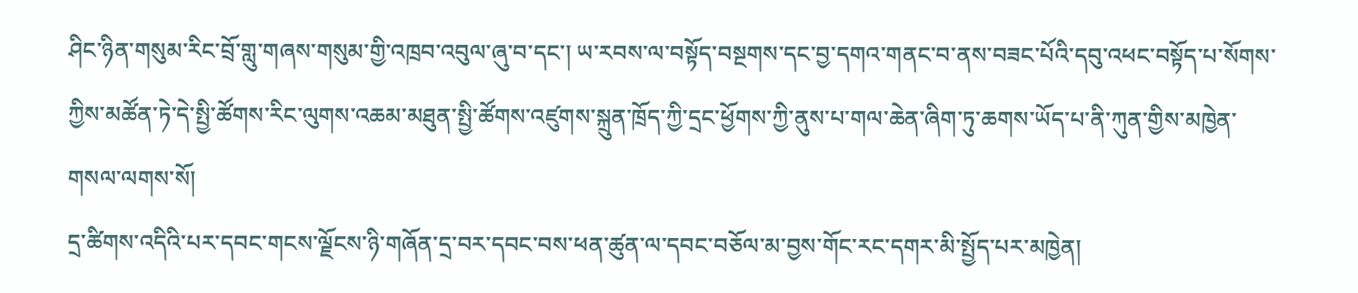ཤིང་ཉིན་གསུམ་རིང་བྲོ་གླུ་གཞས་གསུམ་གྱི་འཁྲབ་འབུལ་ཞུ་བ་དང་། ཡ་རབས་ལ་བསྟོད་བསྔགས་དང་བྱ་དགའ་གནང་བ་ནས་བཟང་པོའི་དབུ་འཕང་བསྟོད་པ་སོགས་ཀྱིས་མཚོན་ཏེ་དེ་སྤྱི་ཚོགས་རིང་ལུགས་འཆམ་མཐུན་སྤྱི་ཚོགས་འཛུགས་སྐྲུན་ཁྲོད་ཀྱི་དྲང་ཕྱོགས་ཀྱི་ནུས་པ་གལ་ཆེན་ཞིག་ཏུ་ཆགས་ཡོད་པ་ནི་ཀུན་གྱིས་མཁྱེན་གསལ་ལགས་སོ།
དྲ་ཚིགས་འདིའི་པར་དབང་གངས་ལྗོངས་ཉི་གཞོན་དྲ་བར་དབང་བས་ཕན་ཚུན་ལ་དབང་བཅོལ་མ་བྱས་གོང་རང་དགར་མི་སྤྱོད་པར་མཁྱེན།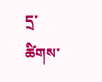དྲ་ཚིགས་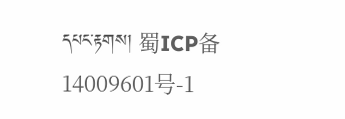དཔང་རྟགས། 蜀ICP备14009601号-1